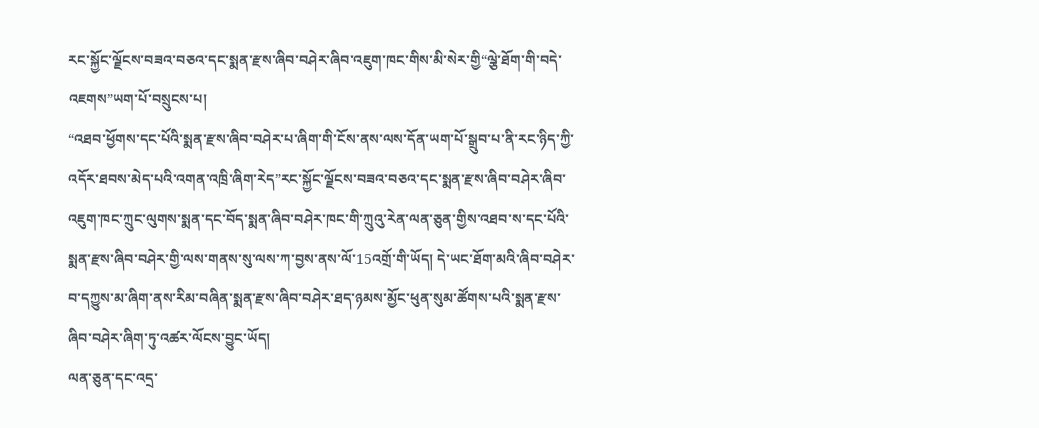རང་སྐྱོང་ལྗོངས་བཟའ་བཅའ་དང་སྨན་རྫས་ཞིབ་བཤེར་ཞིབ་འཇུག་ཁང་གིས་མི་སེར་གྱི“ལྕེ་ཐོག་གི་བདེ་འཇགས”ཡག་པོ་བསྲུངས་པ།
“འཐབ་ཕྱོགས་དང་པོའི་སྨན་རྫས་ཞིབ་བཤེར་པ་ཞིག་གི་ངོས་ནས་ལས་དོན་ཡག་པོ་སྒྲུབ་པ་ནི་རང་ཉིད་ཀྱི་འདོར་ཐབས་མེད་པའི་འགན་འཁྲི་ཞིག་རེད”རང་སྐྱོང་ལྗོངས་བཟའ་བཅའ་དང་སྨན་རྫས་ཞིབ་བཤེར་ཞིབ་འཇུག་ཁང་ཀྲུང་ལུགས་སྨན་དང་བོད་སྨན་ཞིབ་བཤེར་ཁང་གི་ཀྲུའུ་རེན་ལན་ཅུན་གྱིས་འཐབ་ས་དང་པོའི་སྨན་རྫས་ཞིབ་བཤེར་གྱི་ལས་གནས་སུ་ལས་ཀ་བྱས་ནས་ལོ་15འགྲོ་གི་ཡོད། དེ་ཡང་ཐོག་མའི་ཞིབ་བཤེར་བ་དཀྱུས་མ་ཞིག་ནས་རིམ་བཞིན་སྨན་རྫས་ཞིབ་བཤེར་ཐད་ཉམས་མྱོང་ཕུན་སུམ་ཚོགས་པའི་སྨན་རྫས་ཞིབ་བཤེར་ཞིག་ཏུ་འཚར་ལོངས་བྱུང་ཡོད།
ལན་ཅུན་དང་འདྲ་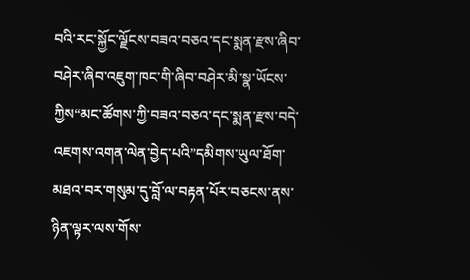བའི་རང་སྐྱོང་ལྗོངས་བཟའ་བཅའ་དང་སྨན་རྫས་ཞིབ་བཤེར་ཞིབ་འཇུག་ཁང་གི་ཞིབ་བཤེར་མི་སྣ་ཡོངས་ཀྱིས“མང་ཚོགས་ཀྱི་བཟའ་བཅའ་དང་སྨན་རྫས་བདེ་འཇགས་འགན་ལེན་བྱེད་པའི”དམིགས་ཡུལ་ཐོག་མཐའ་བར་གསུམ་དུ་བློ་ལ་བརྟན་པོར་བཅངས་ནས་ཉིན་ལྟར་ལས་གོས་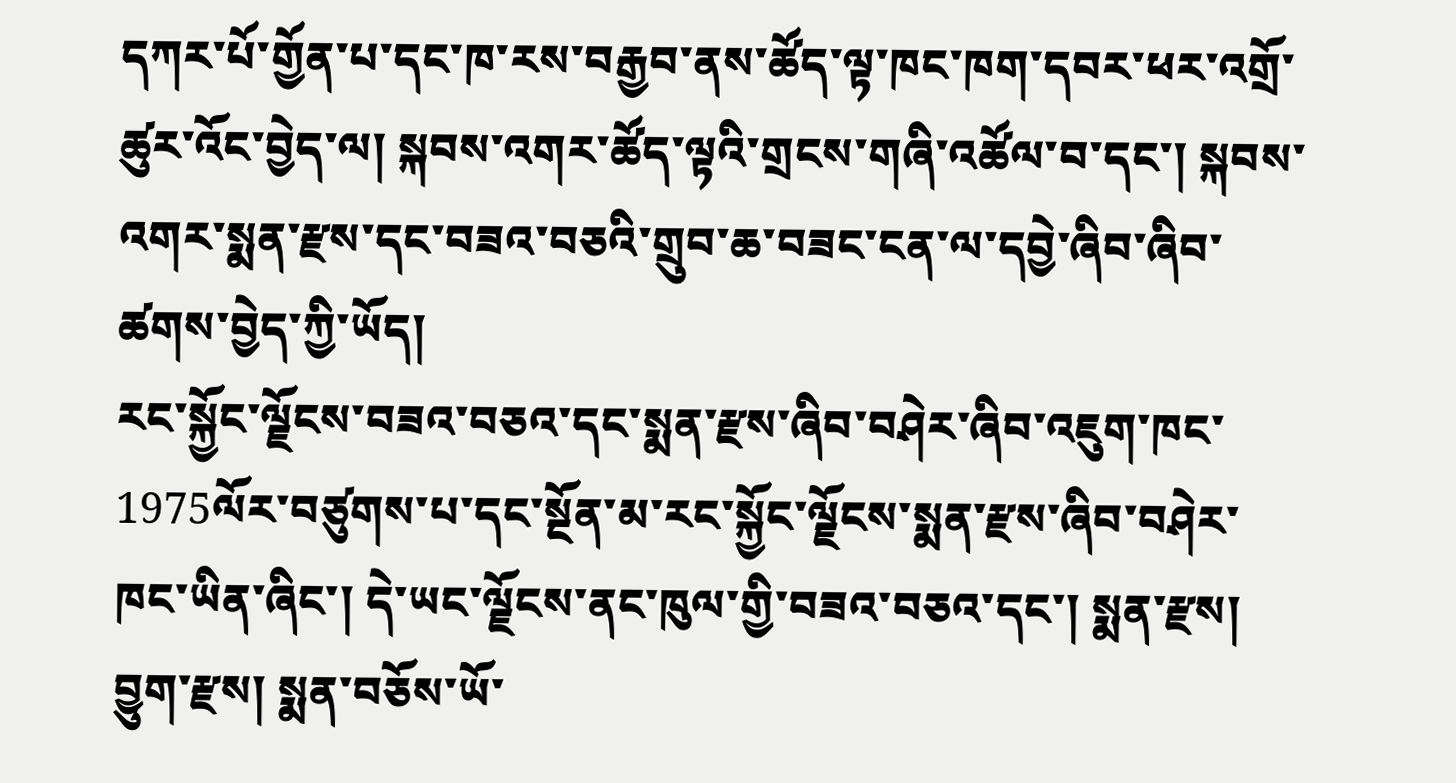དཀར་པོ་གྱོན་པ་དང་ཁ་རས་བརྒྱབ་ནས་ཚོད་ལྟ་ཁང་ཁག་དབར་ཕར་འགྲོ་ཚུར་འོང་བྱེད་ལ། སྐབས་འགར་ཚོད་ལྟའི་གྲངས་གཞི་འཚོལ་བ་དང་། སྐབས་འགར་སྨན་རྫས་དང་བཟའ་བཅའི་གྲུབ་ཆ་བཟང་ངན་ལ་དབྱེ་ཞིབ་ཞིབ་ཚགས་བྱེད་ཀྱི་ཡོད།
རང་སྐྱོང་ལྗོངས་བཟའ་བཅའ་དང་སྨན་རྫས་ཞིབ་བཤེར་ཞིབ་འཇུག་ཁང་1975ལོར་བཙུགས་པ་དང་སྔོན་མ་རང་སྐྱོང་ལྗོངས་སྨན་རྫས་ཞིབ་བཤེར་ཁང་ཡིན་ཞིང་། དེ་ཡང་ལྗོངས་ནང་ཁུལ་གྱི་བཟའ་བཅའ་དང་། སྨན་རྫས། བྱུག་རྫས། སྨན་བཅོས་ཡོ་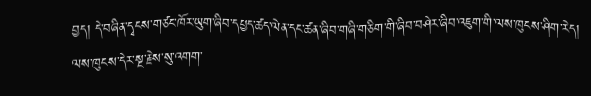བྱད། དེ་བཞིན་དྭངས་གཙང་ཁོར་ཡུག་ཞིབ་དཔྱད་ཚད་ལེན་དང་ཚན་ཞིབ་གཞི་གཅིག་གི་ཞིབ་བཤེར་ཞིབ་འཇུག་གི་ལས་ཁུངས་ཤིག་རེད། ལས་ཁུངས་དེར་སྔ་རྗེས་སུ་འགག་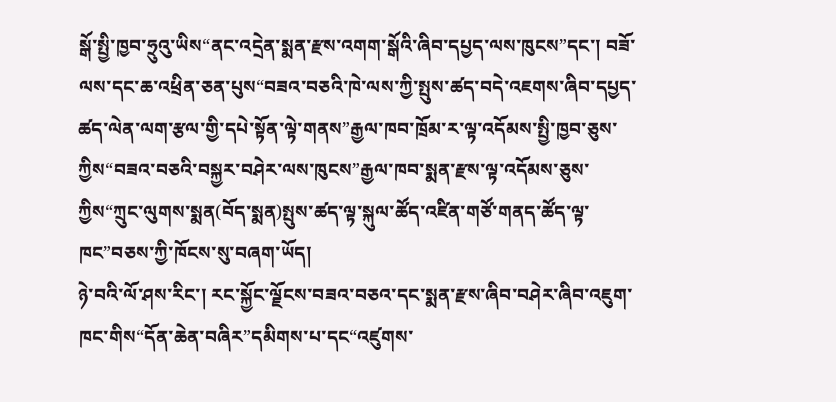སྒོ་སྤྱི་ཁྱབ་ཧྲུའུ་ཡིས“ནང་འདྲེན་སྨན་རྫས་འགག་སྒོའི་ཞིབ་དཔྱད་ལས་ཁུངས”དང་། བཟོ་ལས་དང་ཆ་འཕྲིན་ཅན་པུས“བཟའ་བཅའི་ཁེ་ལས་ཀྱི་སྤུས་ཚད་བདེ་འཇགས་ཞིབ་དཔྱད་ཚད་ལེན་ལག་རྩལ་གྱི་དཔེ་སྟོན་ལྟེ་གནས”རྒྱལ་ཁབ་ཁྲོམ་ར་ལྟ་འདོམས་སྤྱི་ཁྱབ་ཅུས་ཀྱིས“བཟའ་བཅའི་བསྐྱར་བཤེར་ལས་ཁུངས”རྒྱལ་ཁབ་སྨན་རྫས་ལྟ་འདོམས་ཅུས་ཀྱིས“ཀྲུང་ལུགས་སྨན(བོད་སྨན)སྤུས་ཚད་ལྟ་སྐུལ་ཚོད་འཛིན་གཙོ་གནད་ཚོད་ལྟ་ཁང”བཅས་ཀྱི་ཁོངས་སུ་བཞག་ཡོད།
ཉེ་བའི་ལོ་ཤས་རིང་། རང་སྐྱོང་ལྗོངས་བཟའ་བཅའ་དང་སྨན་རྫས་ཞིབ་བཤེར་ཞིབ་འཇུག་ཁང་གིས“དོན་ཆེན་བཞིར”དམིགས་པ་དང“འཛུགས་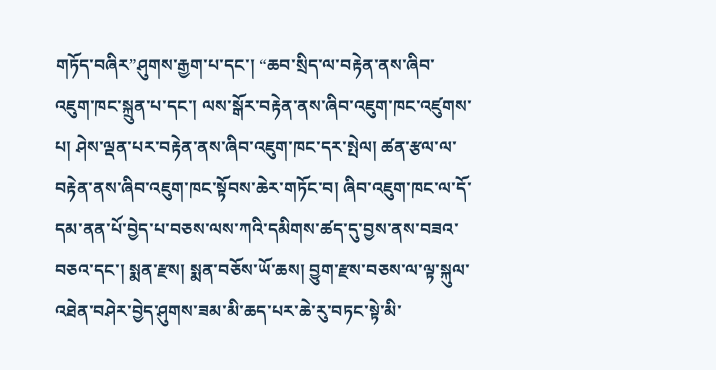གཏོད་བཞིར”ཤུགས་རྒྱག་པ་དང་། “ཆབ་སྲིད་ལ་བརྟེན་ནས་ཞིབ་འཇུག་ཁང་སྐྲུན་པ་དང་། ལས་སྒོར་བརྟེན་ནས་ཞིབ་འཇུག་ཁང་འཛུགས་པ། ཤེས་ལྡན་པར་བརྟེན་ནས་ཞིབ་འཇུག་ཁང་དར་སྤེལ། ཚན་རྩལ་ལ་བརྟེན་ནས་ཞིབ་འཇུག་ཁང་སྟོབས་ཆེར་གཏོང་བ། ཞིབ་འཇུག་ཁང་ལ་དོ་དམ་ནན་པོ་བྱེད་པ་བཅས་ལས་ཀའི་དམིགས་ཚད་དུ་བྱས་ནས་བཟའ་བཅའ་དང་། སྨན་རྫས། སྨན་བཅོས་ཡོ་ཆས། བྱུག་རྫས་བཅས་ལ་ལྟ་སྐུལ་འཐེན་བཤེར་བྱེད་ཤུགས་ཟམ་མི་ཆད་པར་ཆེ་རུ་བཏང་སྟེ་མི་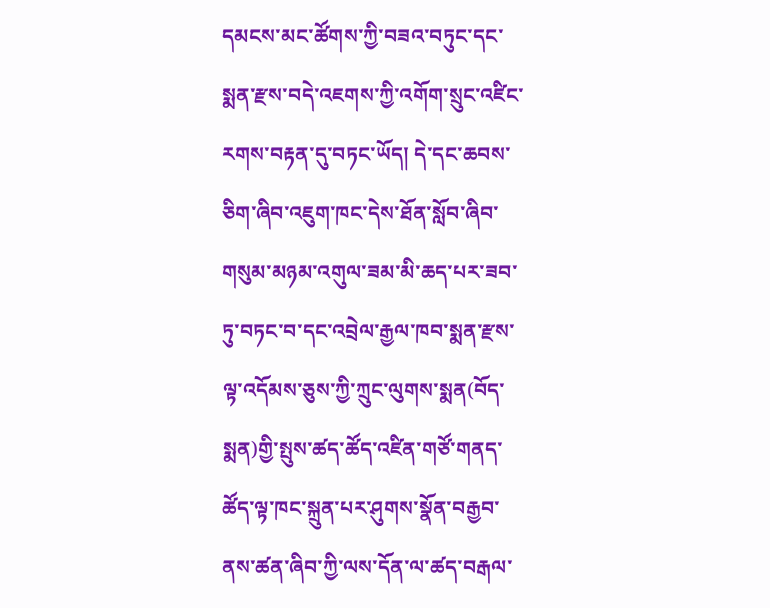དམངས་མང་ཚོགས་ཀྱི་བཟའ་བཏུང་དང་སྨན་རྫས་བདེ་འཇགས་ཀྱི་འགོག་སྲུང་འཛིང་རགས་བརྟན་དུ་བཏང་ཡོད། དེ་དང་ཆབས་ཅིག་ཞིབ་འཇུག་ཁང་དེས་ཐོན་སློབ་ཞིབ་གསུམ་མཉམ་འགུལ་ཟམ་མི་ཆད་པར་ཟབ་ཏུ་བཏང་བ་དང་འབྲེལ་རྒྱལ་ཁབ་སྨན་རྫས་ལྟ་འདོམས་ཅུས་ཀྱི་ཀྲུང་ལུགས་སྨན(བོད་སྨན)གྱི་སྤུས་ཚད་ཚོད་འཛིན་གཙོ་གནད་ཚོད་ལྟ་ཁང་སྐྲུན་པར་ཤུགས་སྣོན་བརྒྱབ་ནས་ཚན་ཞིབ་ཀྱི་ལས་དོན་ལ་ཚད་བརྒལ་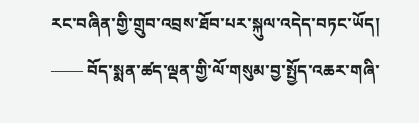རང་བཞིན་གྱི་གྲུབ་འབྲས་ཐོབ་པར་སྐུལ་འདེད་བཏང་ཡོད།
—— བོད་སྨན་ཚད་ལྡན་གྱི་ལོ་གསུམ་བྱ་སྤྱོད་འཆར་གཞི་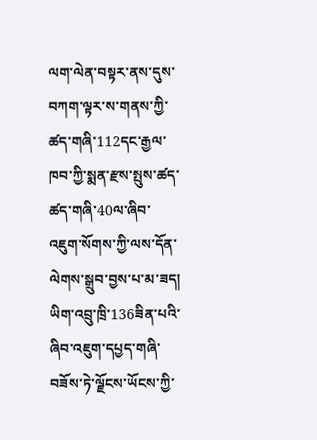ལག་ལེན་བསྟར་ནས་དུས་བཀག་ལྟར་ས་གནས་ཀྱི་ཚད་གཞི་112དང་རྒྱལ་ཁབ་ཀྱི་སྨན་རྫས་སྤུས་ཚད་ཚད་གཞི་40ལ་ཞིབ་འཇུག་སོགས་ཀྱི་ལས་དོན་ལེགས་སྒྲུབ་བྱས་པ་མ་ཟད། ཡིག་འབྲུ་ཁྲི་136ཟིན་པའི་ཞིབ་འཇུག་དཔྱད་གཞི་བཟོས་ཏེ་ལྗོངས་ཡོངས་ཀྱི་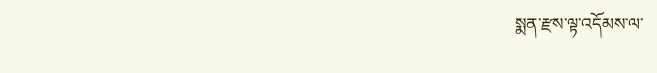སྨན་རྫས་ལྟ་འདོམས་ལ་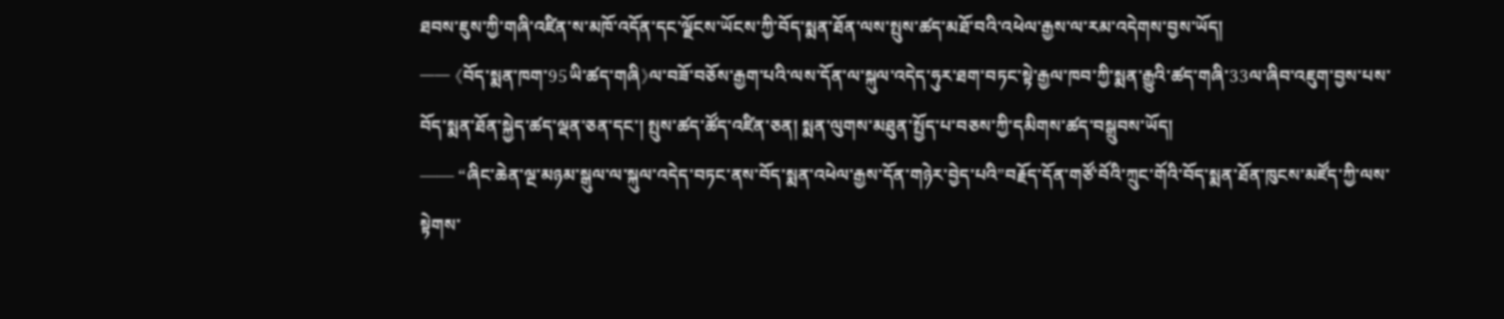ཐབས་ཇུས་ཀྱི་གཞི་འཛིན་ས་མཁོ་འདོན་དང་ལྗོངས་ཡོངས་ཀྱི་བོད་སྨན་ཐོན་ལས་སྤུས་ཚད་མཐོ་བའི་འཕེལ་རྒྱས་ལ་རམ་འདེགས་བྱས་ཡོད།
—— 《བོད་སྨན་ཁག་95ཡི་ཚད་གཞི》ལ་བཟོ་བཅོས་རྒྱག་པའི་ལས་དོན་ལ་སྐུལ་འདེད་ཧུར་ཐག་བཏང་སྟེ་རྒྱལ་ཁབ་ཀྱི་སྨན་རྒྱུའི་ཚད་གཞི་33ལ་ཞིབ་འཇུག་བྱས་པས་བོད་སྨན་ཐོན་སྐྱེད་ཚད་ལྡན་ཅན་དང་། སྤུས་ཚད་ཚོད་འཛིན་ཅན། སྨན་ལུགས་མཐུན་སྤྱོད་པ་བཅས་ཀྱི་དམིགས་ཚད་བསྒྲུབས་ཡོད།
—— “ཞིང་ཆེན་ལྔ་མཉམ་སྒུལ་ལ་སྐུལ་འདེད་བཏང་ནས་བོད་སྨན་འཕེལ་རྒྱས་དོན་གཉེར་བྱེད་པའི”བརྗོད་དོན་གཙོ་བོའི་ཀྲུང་གོའི་བོད་སྨན་ཐོན་ཁུངས་མཛོད་ཀྱི་ལས་སྟེགས་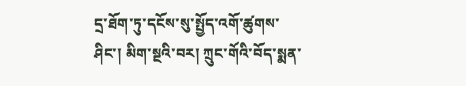དྲ་ཐོག་ཏུ་དངོས་སུ་སྤྱོད་འགོ་ཚུགས་ཤིང་། མིག་སྔའི་བར། ཀྲུང་གོའི་བོད་སྨན་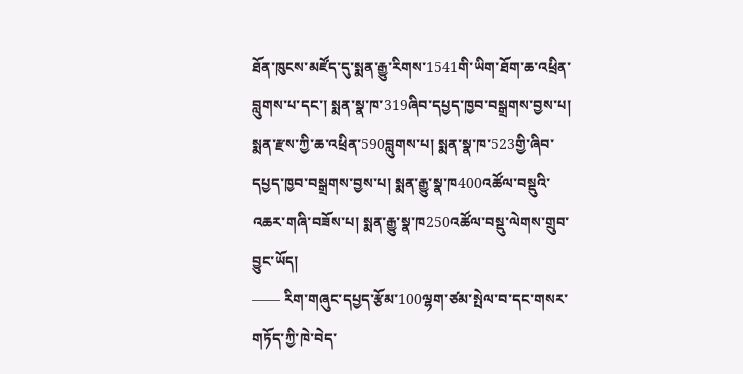ཐོན་ཁུངས་མཛོད་དུ་སྨན་རྒྱུ་རིགས་1541གི་ཡིག་ཐོག་ཆ་འཕྲིན་བླུགས་པ་དང་། སྨན་སྣ་ཁ་319ཞིབ་དཔྱད་ཁྱབ་བསྒྲགས་བྱས་པ། སྨན་རྫས་ཀྱི་ཆ་འཕྲིན་590བླུགས་པ། སྨན་སྣ་ཁ་523གྱི་ཞིབ་དཔྱད་ཁྱབ་བསྒྲགས་བྱས་པ། སྨན་རྒྱུ་སྣ་ཁ400འཚོལ་བསྡུའི་འཆར་གཞི་བཟོས་པ། སྨན་རྒྱུ་སྣ་ཁ250འཚོལ་བསྡུ་ལེགས་གྲུབ་བྱུང་ཡོད།
—— རིག་གཞུང་དཔྱད་རྩོམ་100ལྷག་ཙམ་སྤེལ་བ་དང་གསར་གཏོད་ཀྱི་ཁེ་བེད་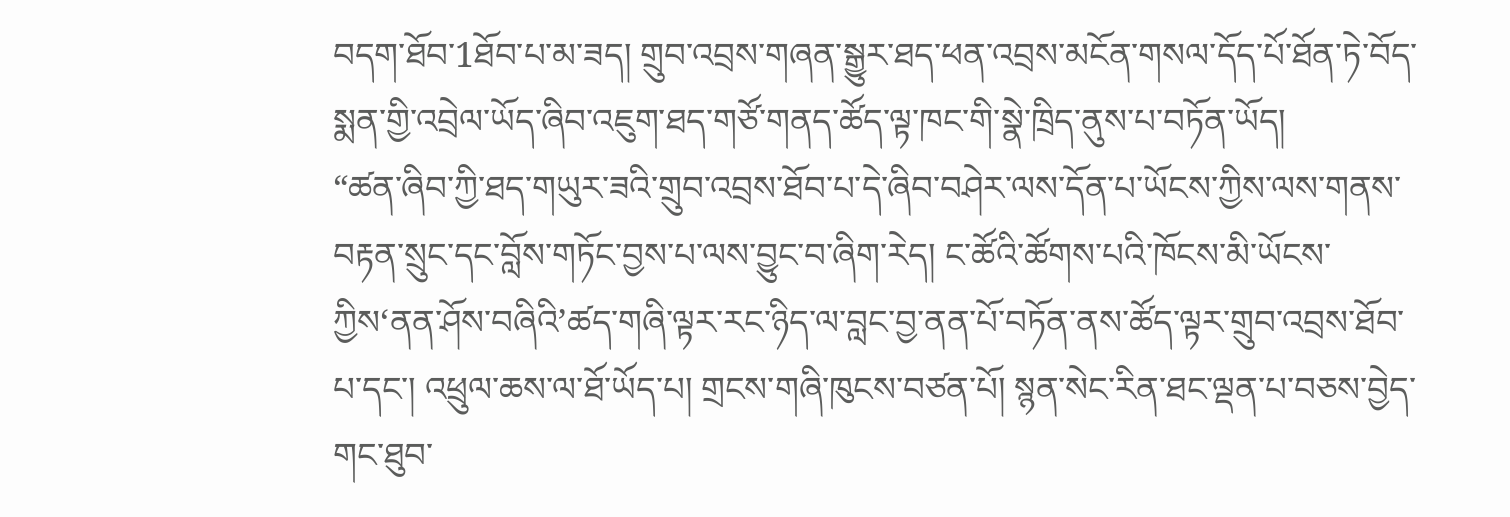བདག་ཐོབ་1ཐོབ་པ་མ་ཟད། གྲུབ་འབྲས་གཞན་སྒྱུར་ཐད་ཕན་འབྲས་མངོན་གསལ་དོད་པོ་ཐོན་ཏེ་བོད་སྨན་གྱི་འབྲེལ་ཡོད་ཞིབ་འཇུག་ཐད་གཙོ་གནད་ཚོད་ལྟ་ཁང་གི་སྣེ་ཁྲིད་ནུས་པ་བཏོན་ཡོད།
“ཚན་ཞིབ་ཀྱི་ཐད་གཡུར་ཟའི་གྲུབ་འབྲས་ཐོབ་པ་དེ་ཞིབ་བཤེར་ལས་དོན་པ་ཡོངས་ཀྱིས་ལས་གནས་བརྟན་སྲུང་དང་བློས་གཏོང་བྱས་པ་ལས་བྱུང་བ་ཞིག་རེད། ང་ཚོའི་ཚོགས་པའི་ཁོངས་མི་ཡོངས་ཀྱིས‘ནན་ཤོས་བཞིའི’ཚད་གཞི་ལྟར་རང་ཉིད་ལ་བླང་བྱ་ནན་པོ་བཏོན་ནས་ཚོད་ལྟར་གྲུབ་འབྲས་ཐོབ་པ་དང་། འཕྲུལ་ཆས་ལ་ཐོ་ཡོད་པ། གྲངས་གཞི་ཁུངས་བཙན་པོ། སྙན་སེང་རིན་ཐང་ལྡན་པ་བཅས་བྱེད་གང་ཐུབ་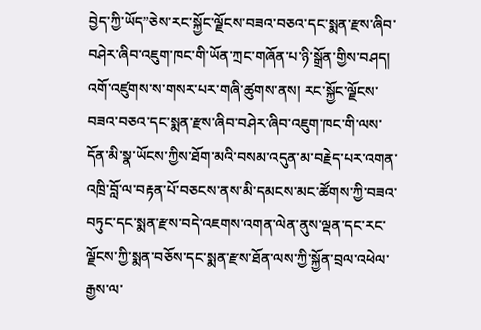བྱེད་ཀྱི་ཡོད”ཅེས་རང་སྐྱོང་ལྗོངས་བཟའ་བཅའ་དང་སྨན་རྫས་ཞིབ་བཤེར་ཞིབ་འཇུག་ཁང་གི་ཡོན་ཀྲང་གཞོན་པ་ཉི་སྒྲོན་གྱིས་བཤད།
འགོ་འཛུགས་ས་གསར་པར་གཞི་ཚུགས་ནས། རང་སྐྱོང་ལྗོངས་བཟའ་བཅའ་དང་སྨན་རྫས་ཞིབ་བཤེར་ཞིབ་འཇུག་ཁང་གི་ལས་དོན་མི་སྣ་ཡོངས་ཀྱིས་ཐོག་མའི་བསམ་འདུན་མ་བརྗེད་པར་འགན་འཁྲི་བློ་ལ་བརྟན་པོ་བཅངས་ནས་མི་དམངས་མང་ཚོགས་ཀྱི་བཟའ་བཏུང་དང་སྨན་རྫས་བདེ་འཇགས་འགན་ལེན་ནུས་ལྡན་དང་རང་ལྗོངས་ཀྱི་སྨན་བཅོས་དང་སྨན་རྫས་ཐོན་ལས་ཀྱི་སྐྱོན་བྲལ་འཕེལ་རྒྱས་ལ་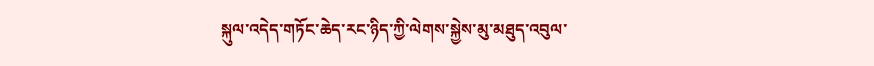སྐུལ་འདེད་གཏོང་ཆེད་རང་ཉིད་ཀྱི་ལེགས་སྐྱེས་མུ་མཐུད་འབུལ་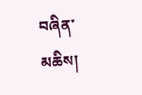བཞིན་མཆིས།